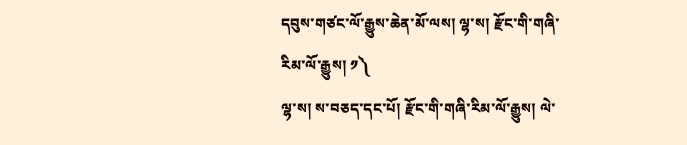དབུས་གཙང་ལོ་རྒྱུས་ཆེན་མོ་ལས། ལྷ་ས། རྫོང་གི་གཞི་རིམ་ལོ་རྒྱུས། ༡༽
ལྷ་ས། ས་བཅད་དང་པོ། རྫོང་གི་གཞི་རིམ་ལོ་རྒྱུས། ལེ་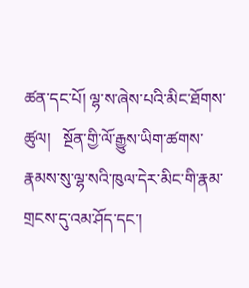ཚན་དང་པོ། ལྷ་ས་ཞེས་པའི་མིང་ཐོགས་ཚུལ།   སྔོན་གྱི་ལོ་རྒྱུས་ཡིག་ཚགས་རྣམས་སུ་ལྷ་སའི་ཁུལ་དེར་མིང་གི་རྣམ་གྲངས་དུ་འམ་ཤོད་དང་།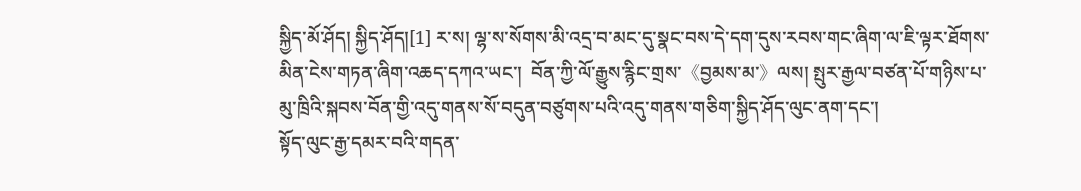སྐྱིད་མོ་ཤོད། སྐྱིད་ཤོད།[1] ར་ས། ལྷ་ས་སོགས་མི་འདྲ་བ་མང་དུ་སྣང་བས་དེ་དག་དུས་རབས་གང་ཞིག་ལ་ཇི་ལྟར་ཐོགས་མིན་ངེས་གཏན་ཞིག་འཆད་དཀའ་ཡང་།  བོན་ཀྱི་ལོ་རྒྱུས་རྙིང་གྲས་《བྱམས་མ་》ལས། སྤུར་རྒྱལ་བཙན་པོ་གཉིས་པ་མུ་ཁྲིའི་སྐབས་བོན་གྱི་འདུ་གནས་སོ་བདུན་བཙུགས་པའི་འདུ་གནས་གཅིག་སྐྱིད་ཤོད་ལུང་ནག་དང་།
སྟོད་ལུང་རྒྱ་དམར་བའི་གདན་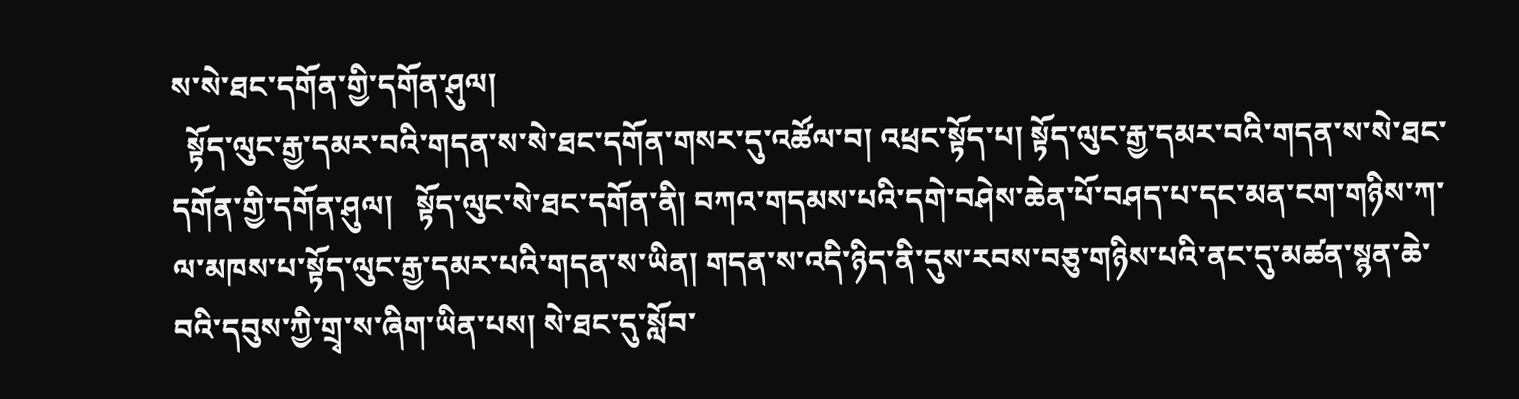ས་སེ་ཐང་དགོན་གྱི་དགོན་ཤུལ།
  སྟོད་ལུང་རྒྱ་དམར་བའི་གདན་ས་སེ་ཐང་དགོན་གསར་དུ་འཚོལ་བ། འཕྲང་སྟོད་པ། སྟོད་ལུང་རྒྱ་དམར་བའི་གདན་ས་སེ་ཐང་དགོན་གྱི་དགོན་ཤུལ།   སྟོད་ལུང་སེ་ཐང་དགོན་ནི། བཀའ་གདམས་པའི་དགེ་བཤེས་ཆེན་པོ་བཤད་པ་དང་མན་ངག་གཉིས་ཀ་ལ་མཁས་པ་སྟོད་ལུང་རྒྱ་དམར་པའི་གདན་ས་ཡིན། གདན་ས་འདི་ཉིད་ནི་དུས་རབས་བཅུ་གཉིས་པའི་ནང་དུ་མཚན་སྙན་ཆེ་བའི་དབུས་ཀྱི་གྲྭ་ས་ཞིག་ཡིན་པས། སེ་ཐང་དུ་སློབ་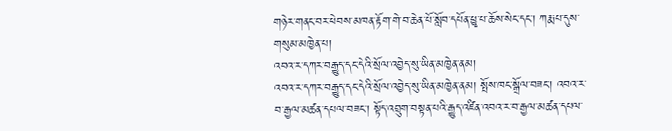གཉེར་གནང་བར་ཕེབས་མཁན་རྟོག་གེ་བ་ཆེན་པོ་སློབ་དཔོན་ཕྱྭ་པ་ཆོས་སེང་དང་། ཀརྨ་པ་དུས་གསུམ་མཁྱེན་པ།
འབའ་ར་དཀར་བརྒྱུད་དང་དེའི་སྲོལ་འབྱེད་སུ་ཡིན་མཁྱེན་ནམ།
འབའ་ར་དཀར་བརྒྱུད་དང་དེའི་སྲོལ་འབྱེད་སུ་ཡིན་མཁྱེན་ནམ། སྤོས་ཁང་སྒྲོལ་བཟང་། འབའ་ར་བ་རྒྱལ་མཚན་དཔལ་བཟང་། སྟོད་འབྲུག་བསྟན་པའི་རྒྱུད་འཛིན་འབའ་ར་བ་རྒྱལ་མཚན་དཔལ་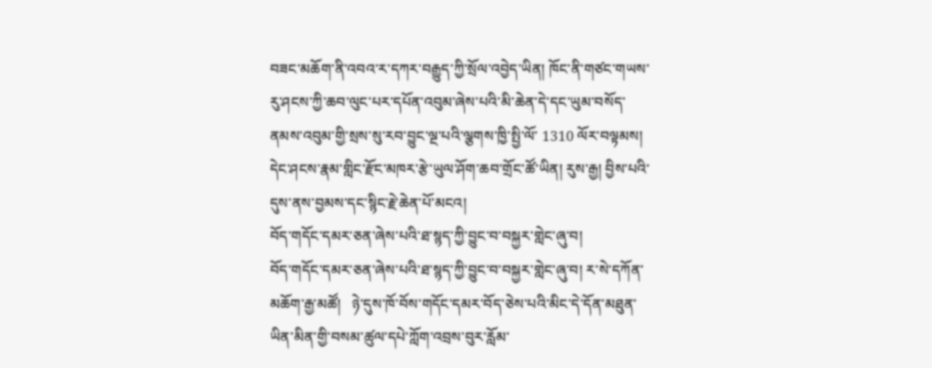བཟང་མཆོག་ནི་འབའ་ར་དཀར་བརྒྱུད་ཀྱི་སྲོལ་འབྱེད་ཡིན། ཁོང་ནི་གཙང་གཡས་རུ་ཤངས་ཀྱི་ཆབ་ལུང་པར་དཔོན་འབུམ་ཞེས་པའི་མི་ཆེན་དེ་དང་ཡུམ་བསོད་ནམས་འབུམ་གྱི་སྲས་སུ་རབ་བྱུང་ལྔ་པའི་ལྕགས་ཁྱི་སྤྱི་ལོ་ 1310 ལོར་བལྟམས། དེང་ཤངས་རྣམ་གླིང་རྫོང་མཁར་རྩེ་ཡུལ་ཤོག་ཆབ་གྲོང་ཚོ་ཡིན། རུས་རྒྱ། བྱིས་པའི་དུས་ནས་བྱམས་དང་སྙིང་རྗེ་ཆེན་པོ་མངའ།
བོད་གདོང་དམར་ཅན་ཞེས་པའི་ཐ་སྙད་ཀྱི་བྱུང་བ་བསྐྱར་གླེང་ཞུ་བ།
བོད་གདོང་དམར་ཅན་ཞེས་པའི་ཐ་སྙད་ཀྱི་བྱུང་བ་བསྐྱར་གླེང་ཞུ་བ། ར་སེ་དཀོན་མཆོག་རྒྱ་མཚོ།   ཉེ་དུས་ཁོ་བོས་གདོང་དམར་བོད་ཅེས་པའི་མིང་དེ་དོན་མཐུན་ཡིན་མིན་གྱི་བསམ་ཚུལ་དཔེ་ཀློག་འབྲས་བུར་རློམ་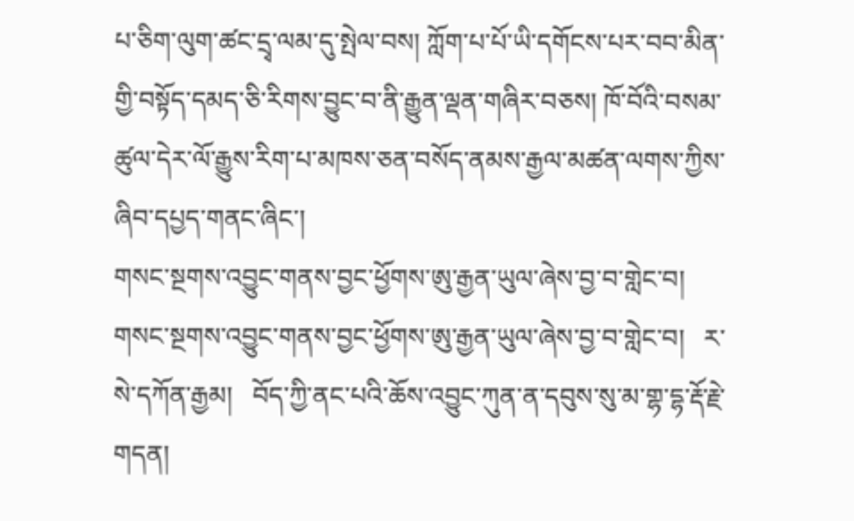པ་ཅིག་ལུག་ཚང་དྲྭ་ལམ་དུ་སྤེལ་བས། ཀློག་པ་པོ་ཡི་དགོངས་པར་བབ་མིན་གྱི་བསྟོད་དམད་ཅི་རིགས་བྱུང་བ་ནི་རྒྱུན་ལྡན་གཞིར་བཅས། ཁོ་བོའི་བསམ་ཚུལ་དེར་ལོ་རྒྱུས་རིག་པ་མཁས་ཅན་བསོད་ནམས་རྒྱལ་མཚན་ལགས་ཀྱིས་ཞིབ་དཔྱད་གནང་ཞིང་།
གསང་སྔགས་འབྱུང་གནས་བྱང་ཕྱོགས་ཨུ་རྒྱན་ཡུལ་ཞེས་བྱ་བ་གླེང་བ།
གསང་སྔགས་འབྱུང་གནས་བྱང་ཕྱོགས་ཨུ་རྒྱན་ཡུལ་ཞེས་བྱ་བ་གླེང་བ།   ར་སེ་དཀོན་རྒྱམ།   བོད་ཀྱི་ནང་པའི་ཆོས་འབྱུང་ཀུན་ན་དབུས་སུ་མ་གྷ་དྷ་རྡོ་རྗེ་གདན།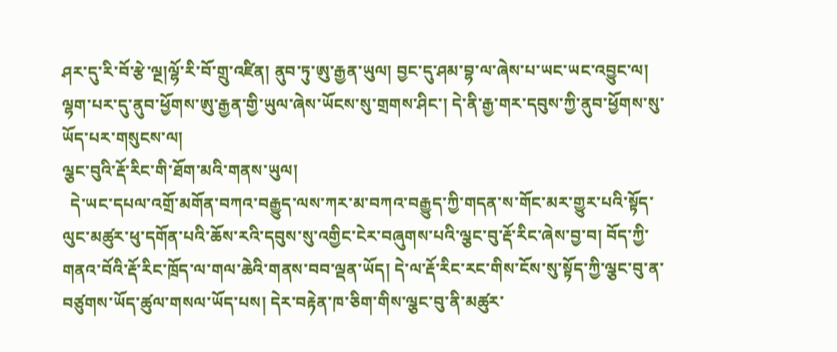ཤར་དུ་རི་བོ་རྩེ་ལྔ།ལྷོ་རི་བོ་གྲུ་འཛིན། ནུབ་ཏུ་ཨུ་རྒྱན་ཡུལ། བྱང་དུ་ཤམ་བྷ་ལ་ཞེས་པ་ཡང་ཡང་འབྱུང་ལ། ལྷག་པར་དུ་ནུབ་ཕྱོགས་ཨུ་རྒྱན་གྱི་ཡུལ་ཞེས་ཡོངས་སུ་གྲགས་ཤིང་། དེ་ནི་རྒྱ་གར་དབུས་ཀྱི་ནུབ་ཕྱོགས་སུ་ཡོད་པར་གསུངས་ལ།
ལྕང་བུའི་རྡོ་རིང་གི་ཐོག་མའི་གནས་ཡུལ།
  དེ་ཡང་དཔལ་འགྲོ་མགོན་བཀའ་བརྒྱུད་ལས་ཀར་མ་བཀའ་བརྒྱུད་ཀྱི་གདན་ས་གོང་མར་གྱུར་པའི་སྟོད་ལུང་མཚུར་ཕུ་དགོན་པའི་ཆོས་རའི་དབུས་སུ་འགྱིང་ངེར་བཞུགས་པའི་ལྕང་བུ་རྡོ་རིང་ཞེས་བྱ་བ། བོད་ཀྱི་གནའ་བོའི་རྡོ་རིང་ཁྲོད་ལ་གལ་ཆེའི་གནས་བབ་ལྡན་ཡོད། དེ་ལ་རྡོ་རིང་རང་གིས་ངོས་སུ་སྟོད་ཀྱི་ལྕང་བུ་ན་བཙུགས་ཡོད་ཚུལ་གསལ་ཡོད་པས། དེར་བརྟེན་ཁ་ཅིག་གིས་ལྕང་བུ་ནི་མཚུར་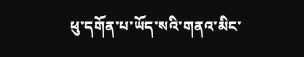ཕུ་དགོན་པ་ཡོད་སའི་གནའ་མིང་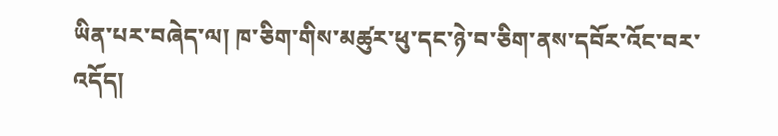ཡིན་པར་བཞེད་ལ། ཁ་ཅིག་གིས་མཚུར་ཕུ་དང་ཉེ་བ་ཅིག་ནས་དབོར་འོང་བར་འདོད།